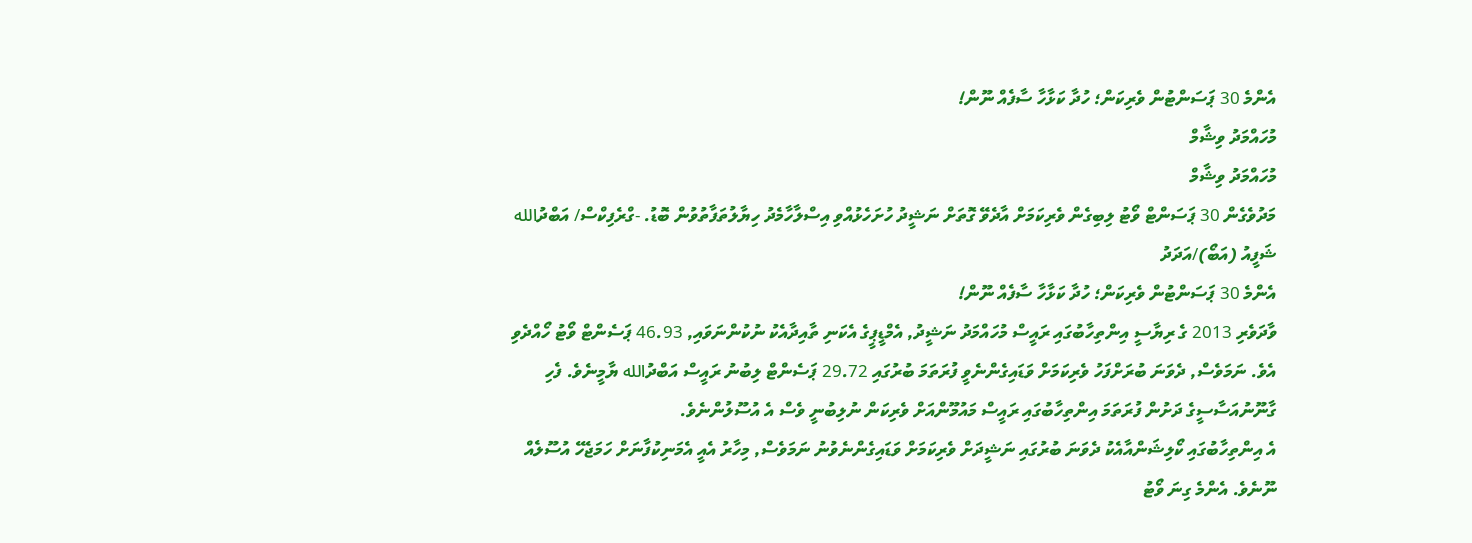އެންމެ 30 ޕަސަންޓުން ވެރިކަން؛ ހުދާ ކަޅާހާ ސާފެއް ނޫން!
މުހައްމަދު ވިޝާމް
މުހައްމަދު ވިޝާމް
މަދުވެގެން 30 ޕަސަންޓް ވޯޓު ލިބިގެން ވެރިކަމަށް އާދެވޭ ގޮތަށް ނަޝީދު ހުށަހެޅުއްވި އިސްލާހާމެދު ހިޔާލުތަފާތުވުން ބޮޑު. -ގްރެފިކްސް/ އަބްދުالله ޝަފީއު (އަބޯ)/އަދަދު
އެންމެ 30 ޕަސަންޓުން ވެރިކަން؛ ހުދާ ކަޅާހާ ސާފެއް ނޫން!
ވާދަވެރި 2013 ގެ ރިޔާސީ އިންތިހާބުގައި ރައީސް މުހައްމަދު ނަޝީދު, އެމްޑީޕީގެ އެކަނި ތާއިދާއެކު ނުކުންނަވައި, 46.93 ޕަސެންޓް ވޯޓު ހޯއްދެވި އެވެ. ނަމަވެސް, ދެވަނަ ބުރަށްފަހު ވެރިކަމަށް ވަޑައިގެންނެވީ ފުރަތަމަ ބުރުގައި 29.72 ޕަސެންޓް ލިބުނު ރައީސް އަބްދުالله ޔާމީނެވެ. ފެހި ގާނޫނުއަސާސީގެ ދަށުން ފުރަތަމަ އިންތިހާބުގައި ރައީސް މައުމޫންއަށް ވެރިކަން ނުލިބުނީ ވެސް އެ އުސޫލުންނެވެ.
އެ އިންތިހާބުގައި ކޯލިޝަންއާއެކު ދެވަނަ ބުރުގައި ނަޝީދަށް ވެރިކަމަށް ވަޑައިގެންނެވުނު ނަމަވެސް, މިހާރު އެއީ އެމަނިކުފާނަށް ހަމަޖެހޭ އުސޫލެއް ނޫނެވެ. އެންމެ ގިނަ ވޯޓު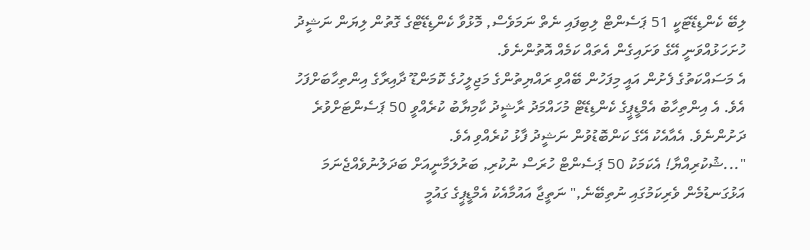ލިބޭ ކެންޑިޑޭޓަކީ 51 ޕަސެންޓް ލިބިފައި ނެތް ނަމަވެސް, މޮޅުވާ ކެންޑިޑޭޓްގެ ގޮތުން ލިޔަން ނަޝީދު ހުށަހަޅުއްވަނީ އޭގެ ވަށައިގެން އެތައް ކަމެއް އޮތުންނެވެ.
އެ މަސައްކަތުގެ ފެށުން އައީ މިފަހުން ބޭއްވި ރައްޔިތުންގެ މަޖިލީހުގެ ކޮމަންޑޫ ދާއިރާގެ އިންތިހާބަށްފަހު އެވެ. އެ އިންތިހާބު އެމްޑީޕީގެ ކެންޑިޑޭޓް މުހައްމަދު ރާޝީދު ކާމިޔާބު ކުރެއްވީ 50 ޕަސެންޓަށްވުރެ ދަށުންނެވެ. އެއާއެކު އޭގެ ކަންބޮޑުވުން ނަޝީދު ފާޅު ކުރެއްވި އެވެ.
"...ޝުކުރިއްޔާ! އެކަމަކު 50 ޕަސެންޓް ހުރަސް ނުކުރި, ބަރުލަމާނީއަށް ބަދަލުނުވެއްޖެނަމަ އަޅުގަނޑުމެން ވެރިކަމުގައި ނުތިބޭނެ," ނަތީޖާ އައުމާއެކު އެމްޑީޕީގެ ގައުމީ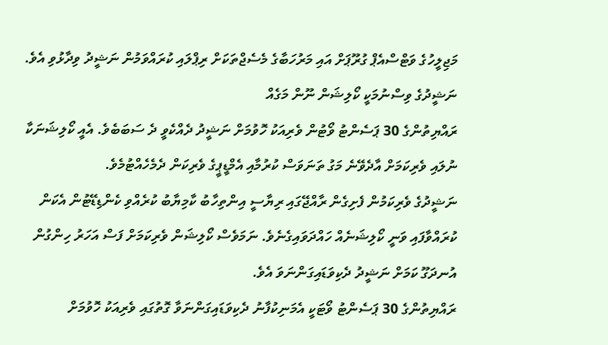މަޖިލީހުގެ ވަޓްސްއެޕް ގުރޫޕަށް އައި މަރުހަބާގެ މެސެޖްތަކަށް ރިޕްލައި ކުރައްވަމުން ނަޝީދު ވިދާޅުވި އެވެ.
ނަޝީދުގެ ވިސްނުމަކީ ކޯލިޝަން ނޫން މަގެއް
ރައްޔިތުންގެ 30 ޕަސެންޓު ވޯޓުން ވެރިއަކު ހޮވުމަށް ނަޝީދު ދެއްކެވީ ދެ ސަބަބެވެ. އެއީ ކޯލިޝަނަކާ ނުލައި ވެރިކަމަށް އާދެވޭނެ މަގު ތަނަވަސް ކުރުމާއި އެމްޑީޕީގެ ވެރިކަން ދެމެހެއްޓުމެވެ.
ނަޝީދުގެ ވެރިކަމުން ފެށިގެން ރާއްޖޭގައި ރިޔާސީ އިންތިހާބު ކާމިޔާބު ކުރެއްވި ކެންޑިޑޭޓުން އެކަން ކުރައްވާފައި ވަނީ ކޯލިޝަނެއް ހައްދަވައިގެނެވެ. ނަމަވެސް ކޯލިޝަން ވެރިކަމަށް ފަސް އަހަރު ހިންގުން އުނދަގޫ ކަމަށް ނަޝީދު ދެކިވަޑައިގަންނަވަ އެވެ.
ރައްޔިތުންގެ 30 ޕަސެންޓު ވޯޓަކީ އެމަނިކުފާނު ދެކިވަޑައިގަންނަވާ ގޮތުގައި ވެރިއަކު ހޮވުމަށް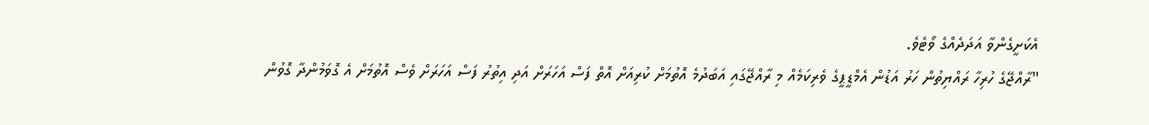އެކަށީގެންވާ އަދަދެއްގެ ވޯޓެވެ.
"ރާއްޖޭގެ ހުރިހާ ރައްޔިތުން ހަރު އަޑުން އެމްޑީޕީގެ ވެރިކަމެއް މި ރާއްޖޭގައި އަބަދުމެ އޮތުމަށް ކުރިއަށް އޮތް ފަސް އަހަރަށް އަދި އިތުރު ފަސް އަހަރަށް ވެސް އޮތުމަށް އެ ގޮވަމުންދާ ގޮވުން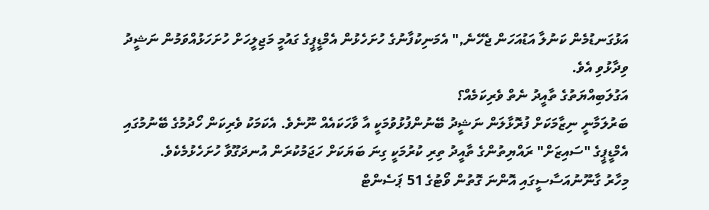އަޅުގަނޑުމެން ކަނުލާ އަޑުއަހަން ޖެހޭނެ," އެމަނިކުފާނުގެ ހުށަހެޅުން އެމްޑީޕީގެ ގައުމީ މަޖިލީހަށް ހުށަހަޅުއްވަމުން ނަޝީދު ވިދާޅުވި އެވެ.
އަގުލަބިއްޔަތުގެ ތާއީދު ނެތް ވެރިކަމެއް؟
ބަރުލަމާނީ ނިޒާމަކަށް ފުރޮޅާލަން ނަޝީދު ބޭނުންފުޅުވުމަކީ އާ ވާހަކައެއް ނޫނެވެ. އެކަމަކު ވެރިކަން ހޯދުމުގެ ބޭނުމުގައި އެމްޑީޕީގެ "ސައިޒަށް" ރައްޔިތުންގެ ތާއީދު ތިރި ކުރުމަކީ ގިނަ ބަޔަކަށް ހަޖަމުކުރަން އުނދަގޫވާ ހުށަހެޅުމެކެވެ.
މިހާރު ގާނޫނުއަސާސީގައި އޮންނަ ގޮތުން ވޯޓުގެ 51 ޕަސެންޓް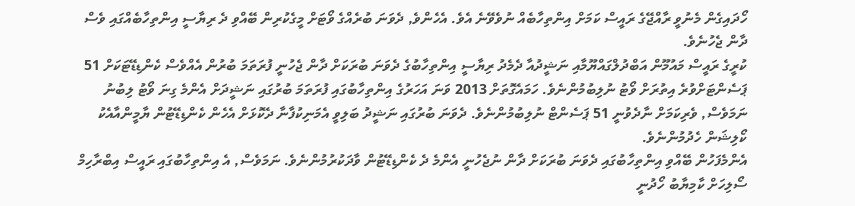ހޯދައިގެން މެނުވީ ރާއްޖޭގެ ރައީސް ކަމަށް އިންތިހާބެއް ނުވެވޭނެ އެވެ. އެހެންވެ, ދެވަނަ ބުރެއްގެ ވޯޓަށް މީގެކުރިން ބޭއްވި ދެ ރިޔާސީ އިންތިހާބެއްގައި ވެސް ދާން ޖެހުނެވެ.
ކުރީގެ ރައީސް މައުމޫން އަބްދުލްގައްޔޫމާއި ނަޝީދުއާ ދެމެދު ރިޔާސީ އިންތިހާބުގެ ދެވަނަ ބުރަކަށް ދާން ޖެހުނީ ފުރަތަމަ ބުރުން އެއްވެސް ކެންޑިޑޭޓަކަށް 51 ޕަސެންޓަށްވުރެ އިތުރަށް ވޯޓު ނުލިބުމުންނެވެ. ހަމައެގޮތަށް 2013 ވަނަ އަހަރުގެ އިންތިހާބުގައި ފުރަތަމަ ބުރުގައި ނަޝީދަށް އެންމެ ގިނަ ވޯޓު ލިބުނު ނަމަވެސް, ވެރިކަމަށް ނާދެވުނީ 51 ޕަސެންޓް ނުލިބުމުންނެވެ. ދެވަނަ ބުރުގައި ނަޝީދު ބަލިވީ އެމަނިކުފާނާ ދެކޮޅަށް އެހެން ކެންޑިޑޭޓުން ޔާމީންއާއެކު ކޯލިޝަން ހެދުމުންނެވެ.
އެންމެފަހުން ބޭއްވި އިންތިހާބުގައި ދެވަނަ ބުރަކަށް ދާން ނުޖެހުނީ އެންމެ ދެ ކެންޑިޑޭޓުން ވާދަކުރުމުންނެވެ. ނަމަވެސް, އެ އިންތިހާބުގައި ރައީސް އިބްރާހިމް ސޯލިހަށް ކާމިޔާބު ހޯދުނީ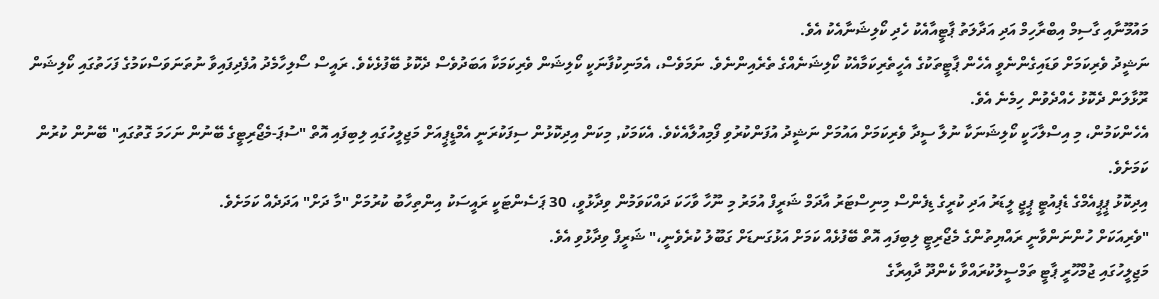މައުމޫނާއި ގާސިމް އިބްރާހިމް އަދި އަދާލަތު ޕާޓީއާއެކު ހެދި ކޯލިޝަނާއެކު އެވެ.
ނަޝީދު ވެރިކަމަށް ވަޑައިގެންނެވީ އެހެން ޕާޓީތަކުގެ އެހީތެރިކަމާއެކު ކޯލިޝަނެއްގެ ތެރެއިންނެވެ. ނަމަވެސް، އެމަނިކުފާނަކީ ކޯލިޝަން ވެރިކަމަކާ އަބަދުވެސް ދެކޮޅު ބޭފުޅެކެވެ. ރައީސް ސޯލިހާމެދު އުފެދިފައިވާ ނުތަނަވަސްކަމުގެ ފަހަތުގައި ކޯލިޝަން ރޫޅާލަން ދެކޮޅު ހެއްދެވުން ހިމެނެ އެވެ.
އެހެންކަމުން، މި އިސްލާހަކީ ކޯލިޝަނަކާ ނުލާ ސީދާ ވެރިކަމަށް އައުމަށް ނަޝީދު އުފަންކުރުވި ފޯމިއުލާއެކެވެ. އެކަމަކު, މިކަން އިދިކޮޅުން ސިފަކުރަނީ އެމްޑީޕީއަށް މަޖިލީހުގައި ލިބިފައި އޮތް "ސުޕަ-މެޖޯރިޓީގެ ބޭނުން ނަހަމަ ގޮތުގައި" ބޭނުން ކުރުން ކަމަށެވެ.
އިދިކޮޅު ޕީޕީއެމްގެ ޑެޕިއުޓީ ޕީޖީ ލީޑަރު އަދި ކުރީގެ ޑިފެންސް މިނިސްޓަރު އާދަމް ޝަރީފް އުމަރު މި ނޫހާ ވާހަކަ ދައްކަވަމުން ވިދާޅުވީ، 30 ޕަސެންޓަކީ ރައީސަކު އިންތިހާބު ކުރުމަށް "މާ ދަށް" އަދަދެއް ކަމަށެވެ.
"ވެރިއަކަށް ހުންނަންވާނީ ރައްޔިތުންގެ މެޖޯރިޓީ ލިބިފައި އޮތް ބޭފުޅެއް ކަމަށް އަޅުގަނޑަށް ގަބޫލު ކުރެވެނީ،" ޝަރީފް ވިދާޅުވި އެވެ.
މަޖިލީހުގައި ޖުމްހޫރީ ޕާޓީ ތަމްސީލުކުރައްވާ ކެންދޫ ދާއިރާގެ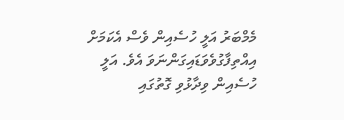މެމްބަރު އަލީ ހުސެއިން ވެސް އެކަމަށް އިއްތިފާގުވެވަޑައިގަންނަވަ އެވެ. އަލީ ހުސެއިން ވިދާޅުވި ގޮތުގައި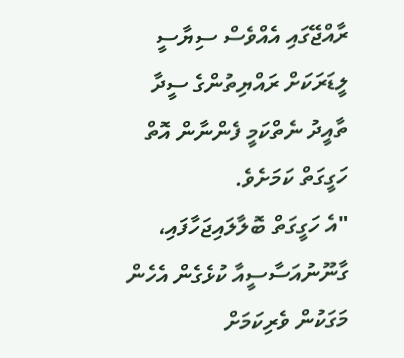ރާއްޖޭގައި އެއްވެސް ސިޔާސީ ލީޑަރަކަށް ރައްޔިތުންގެ ސީދާ ތާއީދު ނެތްކަމީ ފެންނާން އޮތް ހަގީގަތް ކަމަށެވެ.
"އެ ހަގީގަތް ބޮލާލައިޖަހާފައި، ގާނޫނުއަސާސީއާ ކުޅެގެން އެހެން މަގަކުން ވެރިކަމަށް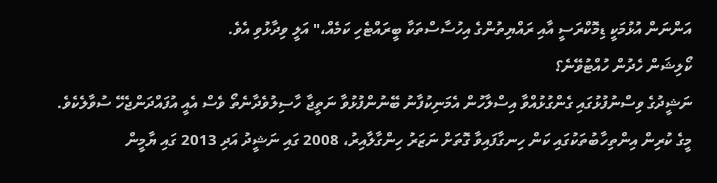އަންނަން އުޅުމަކީ ޑިމޮކްރަސީ އާއި ރައްޔިތުންގެ އިހުސާސްތަކާ ބީރައްޓެހި ކަމެއް،" އަލީ ވިދާޅުވި އެވެ.
ކޯލިޝަން ހެދުން ހުއްޓުވޭނެ؟
ނަޝީދުގެ ވިސްނުފުޅުގައި ގެންގުޅުއްވާ އިސްލާހުން އެމަނިކުފާނު ބޭނުންފުޅުވާ ނަތީޖާ ހާސިލުވެދާނެތޯ ވެސް އެއީ އުފައްދަންޖެހޭ ސުވާލެކެވެ.
މީގެ ކުރިން އިންތިހާބުތަކުގައި ކަން ހިނގާފައިވާ ގޮތަށް ނަޒަރު ހިންގާލާއިރު، 2008 ގައި ނަޝީދު އަދި 2013 ގައި ޔާމީން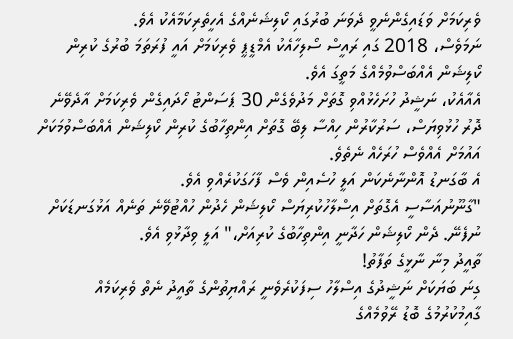ވެރިކަމަށް ވަޑައިގެންނެވީ ދެވަނަ ބުރުގައި ކޯލިޝަނެއްގެ އެހީތެރިކަމާއެކު އެވެ.
ނަމަވެސް، 2018 ގައި ރައީސް ސޯލިހާއެކު އެމްޑީޕީ ވެރިކަމަށް އައީ ފުރަތަމަ ބުރުގެ ކުރިން ކޯލިޝަން އެއްބަސްވުމެއްގެ މަތީގަ އެވެ.
އެއާއެކު، ނަޝީދު ހުށަހެޅުއްވި ގޮތަށް މަދުވެގެން 30 ޕަސަންޓު ހޯދައިގެން ވެރިކަމަށް އާދެވޭނެ ދޮރު ހުޅުވިޔަސް، ސަރުކާރުން ހިއްސާ ލިބޭ ގޮތަށް އިންތިހާބުގެ ކުރިން ކޯލިޝަން އެއްބަސްވުމަކަށް އައުމަށް އެއްވެސް ހުރަހެއް ނެތެވެ.
އެ ބާގަނޑު އޮންނާނެކަން އަލީ ހުސެއިން ވެސް ފާހަގަކުރެއްވި އެވެ.
"ގާނޫނުއަސާސީ އެގޮތަށް އިސްލާހުކުރިޔަސް ކޯލިޝަން ހެދުން ހުއްޓުވޭނެ ތަނެއް އަޅުގަނޑަކަށް ނުފެނޭ. ދެން ކޯލިޝަން ހަދާނީ އިންތިހާބުގެ ކުރިއަށް،" އަލީ ވިދާޅުވި އެވެ.
ތާއީދު މިނާ ނާޅީގެ ތަފާތު!
ގިނަ ބަޔަކަށް ނަޝީދުގެ އިސްލާހު ސިފަކުރެވެނީ ރައްޔިތުންގެ ތާއީދު ނެތް ވެރިކަމެއް ގާއިމުކުރުމުގެ ބޮޑު ރޭވުމެއްގެ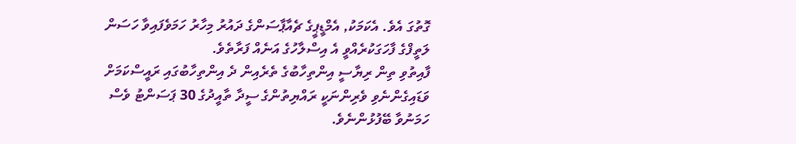ގޮތުގަ އެވެ. އެކަމަކު, އެމްޑީޕީގެ ޗެއާޕާސަންގެ ދައުރު މިހާރު ހަމަވެފައިވާ ހަސަން ލަތީފްގެ ފާހަގަކުރެއްވީ އެ އިސްލާހުގެ އަނެއް ފަރާތެވެ.
ފާއިތުވި ތިން ރިޔާސީ އިންތިހާބުގެ ތެރެއިން ދެ އިންތިހާބުގައި ރައީސްކަމަށް ވަޑައިގެންނެވި ވެރިންނަކީ ރައްޔިތުންގެ ސީދާ ތާއީދުގެ 30 ޕަސަންޓު ވެސް ހަމަނުވާ ބޭފުޅުންނެވެ.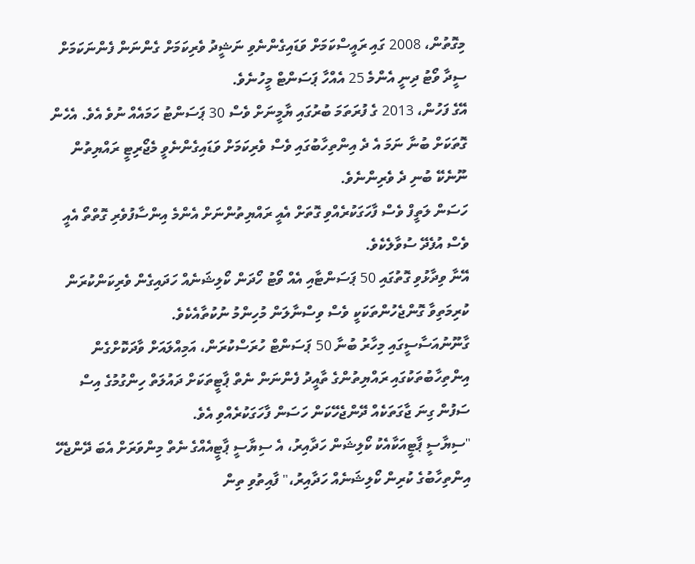މިގޮތުން، 2008 ގައި ރައީސްކަމަށް ވަޑައިގެންނެވި ނަޝީދު ވެރިކަމަށް ގެންނަން ފެންނަކަމަށް ސީދާ ވޯޓު ދިނީ އެންމެ 25 އެއްހާ ޕަސަންޓް މީހުނެވެ.
އޭގެ ފަހުން، 2013 ގެ ފުރަތަމަ ބުރުގައި ޔާމީނަށް ވެސް 30 ޕަސަންޓު ހަމައެއް ނުވެ އެވެ. އެހެން ގޮތަކަށް ބުނާ ނަމަ އެ ދެ އިންތިހާބުގައި ވެސް ވެރިކަމަށް ވަޑައިގެންނެވީ މެޖޯރިޓީ ރައްޔިތުން ނޫނެކޭ ބުނި ދެ ވެރިންނެވެ.
ހަސަން ލަތީފް ވެސް ފާހަގަކުރެއްވި ގޮތަށް އެއީ ރައްޔިތުންނަށް އެންމެ އިންސާފުވެރި ގޮތްތޯ އެއީ ވެސް އުފެދޭ ސުވާލެކެވެ.
އޭނާ ވިދާޅުވި ގޮތުގައި 50 ޕަސަންޓާއި އެއް ވޯޓު ހޯދަން ކޯލިޝަނެއް ހަދައިގެން ވެރިކަންކުރަން ކުރިމަތިވާ ގޮންޖެހުންތަކަކީ ވެސް ވިސްނާލަން މުހިންމު ނުކުތާއެކެވެ.
ގާނޫނުއަސާސީގައި މިހާރު ބުނާ 50 ޕަސަންޓް ހުރަސްކުރަން، އަމިއްލައަށް ވާދަކޮށްގެން އިންތިހާބުތަކުގައި ރައްޔިތުންގެ ތާއީދު ފެންނަން ނެތް ޕާޓީތަކަށް ދައުލަތް ހިންގުމުގެ އިސް ސަފުން ގިނަ ޖާގަތަކެއް ދޭންޖެހޭކަން ހަސަން ފާހަގަކުރެއްވި އެވެ.
"ސިޔާސީ ޕާޓީއަކާއެކު ކޯލިޝަން ހަދާއިރު، އެ ސިޔާސީ ޕާޓީއެއްގެ ނެތް މިންވަރަށް އެބަ ދޭންޖެހޭ އިންތިހާބުގެ ކުރިން ކޯލިޝަނެއް ހަދާއިރު،" ފާއިތުވި ތިން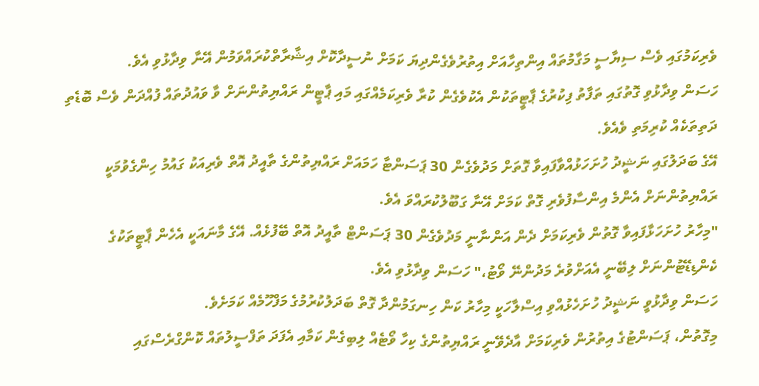ވެރިކަމުގައި ވެސް ސިޔާސީ މަގާމުތައް އިންތިހާއަށް އިތުރުވެގެންދިޔަ ކަމަށް ނުސީދާކޮށް އިޝާރާތްކުރައްވަމުން އޭނާ ވިދާޅުވި އެވެ.
ހަސަން ވިދާޅުވި ގޮތުގައި ތަފާތު ފިކުރުގެ ޕާޓީތަކުން އެކުވެގެން ކުރާ ވެރިކަމެއްގައި މައި ޕާޓީން ރައްޔިތުންނަށް ވާ ވައުދުތައް ފުއްދަން ވެސް ބޮޑެތި ދަތިތަކެއް ކުރިމަތި ވެއެވެ.
އޭގެ ބަދަލުގައި ނަޝީދު ހުށަހަޅުއްވާފައިވާ ގޮތަށް މަދުވެގެން 30 ޕަސަންޓާ ހަމައަށް ރައްޔިތުންގެ ތާއީދު އޮތް ވެރިއަކު ގައުމު ހިންގެވުމަކީ ރައްޔިތުންނަށް އެންމެ އިންސާފުވެރި ގޮތް ކަމަށް އޭނާ ގަބޫލުކުރައްވަ އެވެ.
"މިހާރު ހުށަހަޅާފައިވާ ގޮތުން ވެރިކަމަށް ދެން އަންނާނީ މަދުވެގެން 30 ޕަސަންޓް ތާއީދު އޮތް ބޭފުޅެއް. އޭގެ މާނައަކީ އެހެން ޕާޓީތަކުގެ ކެންޑިޑޭޓުންނަށް ލިބޭނީ އެއަށްވުރެ މަދުންނޭ ވޯޓު،" ހަސަން ވިދާޅުވި އެވެ.
ހަސަން ވިދާޅުވީ ނަޝީދު ހުށަހެޅުއްވި އިސްލާހަކީ މިހާރު ކަން ހިނގަމުންދާ ގޮތް ބަދަލުކުރުމުގެ މަފްހޫމެއް ކަމަށެވެ.
މިގޮތުން، ޕަސަންޓުގެ އިތުރުން ވެރިކަމަށް އާދެވޭނީ ރައްޔިތުންގެ ކިހާ ވޯޓެއް ލިބިގެން ކަމާއި އެފަދަ ތަފްސީލުތައް ކޮންގްރެސްގައި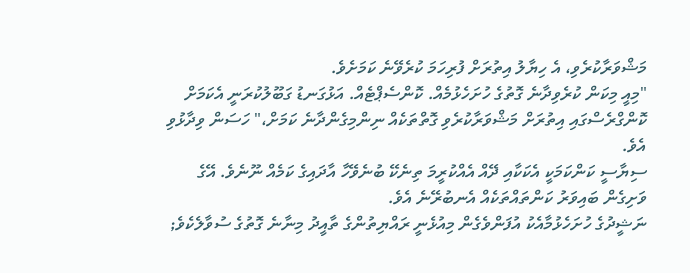މަޝްވަރާކުރެވި، އެ ހިޔާލު އިތުރަށް ފުރިހަމަ ކުރެވޭނެ ކަމަށެވެ.
"މިއީ މިކަން ކުރެވިދާނެ ގޮތުގެ ހުށަހެޅުމެއް. ކޮންސެޕްޓެއް. އަޅުގަނޑު ގަބޫލުކުރަނީ އެކަމަށް ކޮންގްރެސްގައި އިތުރަށް މަޝްވަރާކުރެވި ގޮތްތަކެއް ނިންމިގެންދާނެ ކަމަށް،" ހަސަން ވިދާޅުވި އެވެ.
ސިޔާސީ ކަންކަމަކީ އެކަކާއި ދޭއް އެއްކުރީމަ ތިނެކޭ ބުނެވޭހާ އާދައިގެ ކަމެއް ނޫނެވެ. އޭގެ ވަށިގެން ބައިވަރު ކަންތައްތަކެއް އެނބުރޭނެ އެވެ.
ނަޝީދުގެ ހުށަހެޅުމާއެކު އުފަންވެގެން މިއުޅެނީ ރައްޔިތުންގެ ތާއީދު މިނާނެ ގޮތުގެ ސުވާލެކެވެ;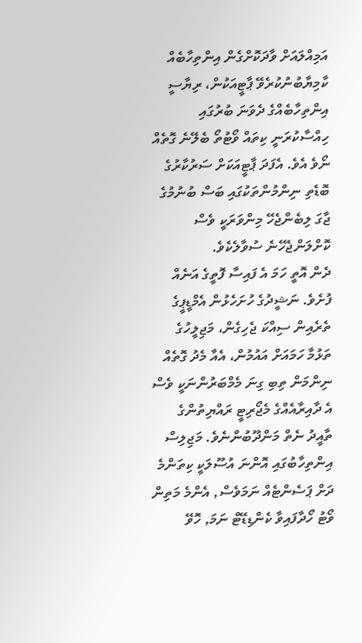އަމިއްލައަށް ވާދަކޮށްގެން އިންތިހާބެއް ކާމިޔާބުނުކުރެވޭ ޕާޓީއަކުން، ރިޔާސީ އިންތިހާބެއްގެ ދެވަނަ ބުރުގައި ހިއްސާކުރަނީ ކިތައް ވޯޓުތޯ ބެލޭނެ ގޮތެއް ނޯވެ އެވެ. އެފަދަ ޕާޓީއަކަށް ސަރުކާރުގެ ބޮޑެތި ނިންމުންތަކުގައި ބަސް ބުނުމުގެ ޖާގަ ލިބެންޖެހޭ މިންވަރަކީ ވެސް ކޮށްލަންޖެހޭނެ ސުވާލެކެވެ.
ދެން އޮތީ ހަމަ އެ ފައިސާ ފޮތީގެ އަނެއް ފުށެވެ. ނަޝީދުގެ ހުށަހެޅުން އެމްޑީޕީގެ ތެރެއިން ސިއްކަ ޖެހިގެން، މަޖިލީހުގެ ތަޅުމާ ހަމައަށް އައުމުން، އެއާ މެދު ގޮތެއް ނިންމަން ތިބި ގިނަ މެމްބަރުންނަކީ ވެސް އެ ދާއިރާއެއްގެ މެޖޯރިޓީ ރައްޔިތުންގެ ތާއީދު ނެތް މަންދޫބުންނެވެ. މަޖިލިސް އިންތިހާބުގައި އޮންނަ އުސޫލަކީ ކިތަންމެ ދަށް ޕަސެންޓެއް ނަމަވެސް, އެންމެ މަތިން ވޯޓު ހޯދާފައިވާ ކެންޑިޑޭޓް ނަމަ, ހޮވޭ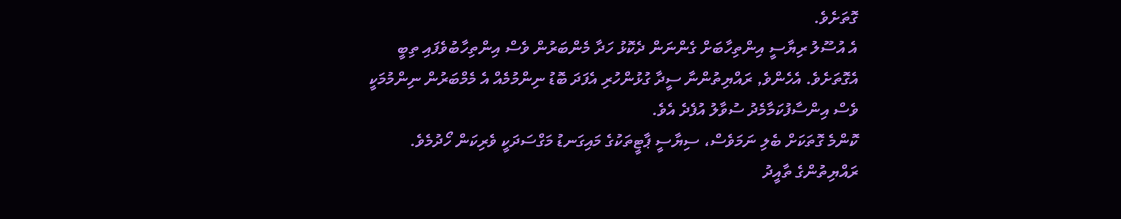ގޮތަށެވެ.
އެ އުސޫލު ރިޔާސީ އިންތިހާބަށް ގެންނަން ދެކޮޅު ހަދާ މެންބަރުން ވެސް އިންތިހާބުވެފައި ތިބީ އެގޮތަށެވެ. އެހެންވެ, ރައްޔިތުންނާ ސީދާ ގުޅުންހުރި އެފަދަ ބޮޑު ނިންމުމެއް އެ މެމްބަރުން ނިންމުމަކީ ވެސް އިންސާފުކަމާމެދު ސުވާލު އުފެދެ އެވެ.
ކޮންމެ ގޮތަކަށް ބެލި ނަމަވެސް، ސިޔާސީ ޕާޓީތަކުގެ މައިގަނޑު މަގްސަދަކީ ވެރިކަން ހޯދުމެވެ. ރައްޔިތުންގެ ތާއީދު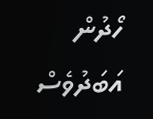ހޯދުން އަބަދުވެސް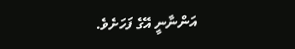އަންނާނީ އޭގެ ފަހަށެވެ.